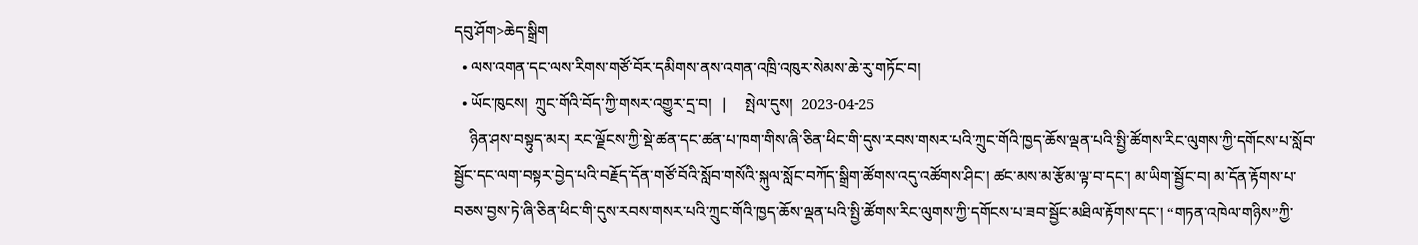དབུ་ཤོག>ཆེད་སྒྲིག
  • ལས་འགན་དང་ལས་རིགས་གཙོ་བོར་དམིགས་ནས་འགན་འཁྲི་འཁུར་སེམས་ཆེ་རུ་གཏོང་བ།
  • ཡོང་ཁུངས།  ཀྲུང་གོའི་བོད་ཀྱི་གསར་འགྱུར་དྲ་བ།   |     སྤེལ་དུས།  2023-04-25
    ཉིན་ཤས་བསྟུད་མར། རང་ལྗོངས་ཀྱི་སྡེ་ཚན་དང་ཚན་པ་ཁག་གིས་ཞི་ཅིན་ཕིང་གི་དུས་རབས་གསར་པའི་ཀྲུང་གོའི་ཁྱད་ཆོས་ལྡན་པའི་སྤྱི་ཚོགས་རིང་ལུགས་ཀྱི་དགོངས་པ་སློབ་སྦྱོང་དང་ལག་བསྟར་བྱེད་པའི་བརྗོད་དོན་གཙོ་བོའི་སློབ་གསོའི་སྐུལ་སློང་བཀོད་སྒྲིག་ཚོགས་འདུ་འཚོགས་ཤིང་། ཚང་མས་མ་རྩོམ་ལྟ་བ་དང་། མ་ཡིག་སྦྱོང་བ། མ་དོན་རྟོགས་པ་བཅས་བྱས་ཏེ་ཞི་ཅིན་ཕིང་གི་དུས་རབས་གསར་པའི་ཀྲུང་གོའི་ཁྱད་ཆོས་ལྡན་པའི་སྤྱི་ཚོགས་རིང་ལུགས་ཀྱི་དགོངས་པ་ཟབ་སྦྱོང་མཐིལ་རྟོགས་དང་། “གཏན་འཁེལ་གཉིས”ཀྱི་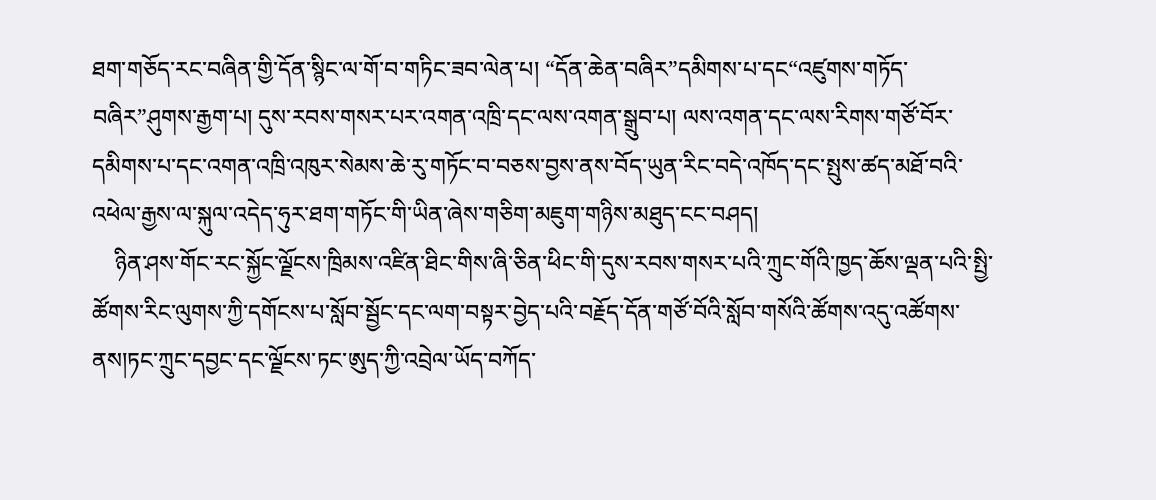ཐག་གཅོད་རང་བཞིན་གྱི་དོན་སྙིང་ལ་གོ་བ་གཏིང་ཟབ་ལེན་པ། “དོན་ཆེན་བཞིར”དམིགས་པ་དང“འཛུགས་གཏོད་བཞིར”ཤུགས་རྒྱག་པ། དུས་རབས་གསར་པར་འགན་འཁྲི་དང་ལས་འགན་སྒྲུབ་པ། ལས་འགན་དང་ལས་རིགས་གཙོ་བོར་དམིགས་པ་དང་འགན་འཁྲི་འཁུར་སེམས་ཆེ་རུ་གཏོང་བ་བཅས་བྱས་ནས་བོད་ཡུན་རིང་བདེ་འཁོད་དང་སྤུས་ཚད་མཐོ་བའི་འཕེལ་རྒྱས་ལ་སྐུལ་འདེད་ཧུར་ཐག་གཏོང་གི་ཡིན་ཞེས་གཅིག་མཇུག་གཉིས་མཐུད་ངང་བཤད།
    ཉིན་ཤས་གོང་རང་སྐྱོང་ལྗོངས་ཁྲིམས་འཛིན་ཐིང་གིས་ཞི་ཅིན་ཕིང་གི་དུས་རབས་གསར་པའི་ཀྲུང་གོའི་ཁྱད་ཆོས་ལྡན་པའི་སྤྱི་ཚོགས་རིང་ལུགས་ཀྱི་དགོངས་པ་སློབ་སྦྱོང་དང་ལག་བསྟར་བྱེད་པའི་བརྗོད་དོན་གཙོ་བོའི་སློབ་གསོའི་ཚོགས་འདུ་འཚོགས་ནས།ཏང་ཀྲུང་དབྱང་དང་ལྗོངས་ཏང་ཨུད་ཀྱི་འབྲེལ་ཡོད་བཀོད་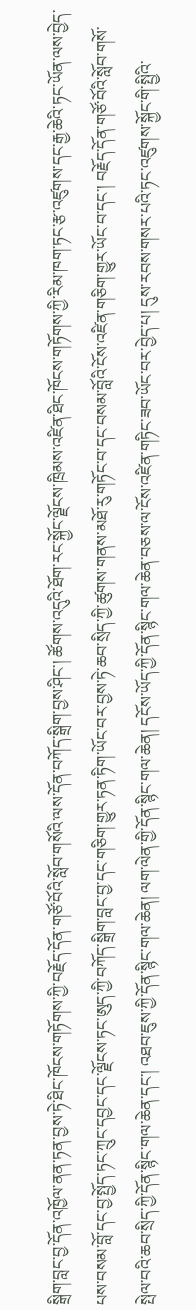སྒྲིག་བླང་བྱ་དོན་འཁྱོལ་ནན་ཏན་བྱས་ཏེ་ཐིང་ཁོངས་གཏོགས་ཀྱི་བརྗོད་དོན་གཙོ་བོའི་སློབ་གསོའི་ལས་དོན་བཀོད་སྒྲིག་བྱས་ཤིང་། ཚོགས་འདུའི་ཐོག་རང་སྐྱོང་ལྗོངས་ཁྲིམས་འཛིན་ཐིང་ཁོངས་གཏོགས་ཀྱི་རིམ་ཁག་ཏང་རྩ་འཛུགས་དང་རྒྱ་ཆེའི་ཏང་ཡོན་ལས་བྱེད་པས་བསམ་བློ་དང་བྱ་སྤྱོད་ཏང་ཀྲུང་དབྱང་དང་ལྗོངས་ཏང་ཨུད་ཀྱི་བཀོད་སྒྲིག་བླང་བྱ་དང་གཅིག་གྱུར་ཏན་ཏིག་ཡོང་བར་བྱས་ཏེ་ཆབ་སྲིད་ཀྱི་ཚུགས་གནས་མཐོ་རུ་གཏོང་བ་དང་བསམ་བློའི་ངོས་འཛིན་གཅིག་གྱུར་ཡོང་བ་དང་། བརྗོད་དོན་གཙོ་བོའི་སློབ་གསོ་སྤེལ་བའི་ཆབ་སྲིད་ཀྱི་དོན་སྙིང་གལ་ཆེན་དང་། འཐབ་ཇུས་ཀྱི་དོན་སྙིང་གལ་ཆེན། ལག་ལེན་གྱི་དོན་སྙིང་གལ་ཆེན། དངོས་ཡོད་ཀྱི་དོན་སྙིང་གལ་ཆེན་བཅས་ལ་ངོས་འཛིན་གཏིང་ཟབ་ཡོང་བར་བྱེད་པ། དུས་རབས་གསར་པའི་ཏང་འཛུགས་སྐྱོང་གི་སྤྱིའི་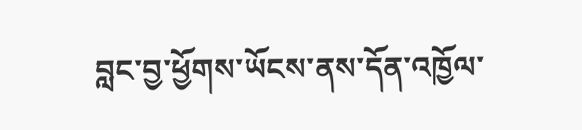བླང་བྱ་ཕྱོགས་ཡོངས་ནས་དོན་འཁྱོལ་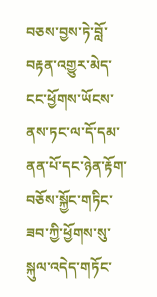བཅས་བྱས་ཏེ་བློ་བརྟན་འགྱུར་མེད་ངང་ཕྱོགས་ཡོངས་ནས་ཏང་ལ་དོ་དམ་ནན་པོ་དང་ཉེན་རྟོག་བཅོས་སྐྱོང་གཏིང་ཟབ་ཀྱི་ཕྱོགས་སུ་སྐུལ་འདེད་གཏོང་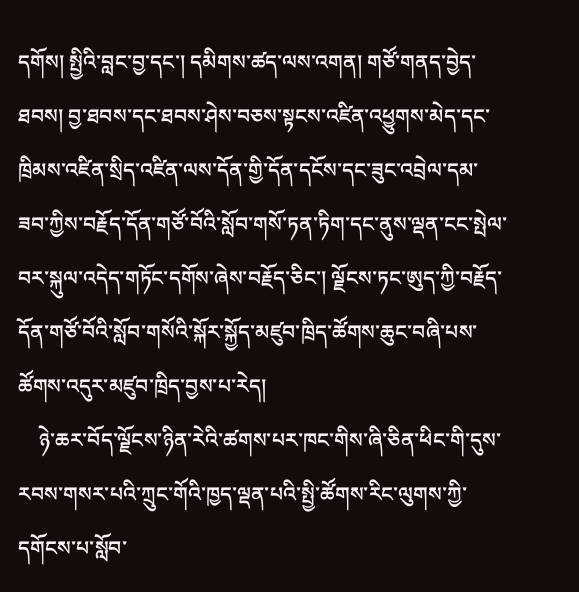དགོས། སྤྱིའི་བླང་བྱ་དང་། དམིགས་ཚད་ལས་འགན། གཙོ་གནད་བྱེད་ཐབས། བྱ་ཐབས་དང་ཐབས་ཤེས་བཅས་སྟངས་འཛིན་འཕྱུགས་མེད་དང་ཁྲིམས་འཛིན་སྲིད་འཛིན་ལས་དོན་གྱི་དོན་དངོས་དང་ཟུང་འབྲེལ་དམ་ཟབ་ཀྱིས་བརྗོད་དོན་གཙོ་བོའི་སློབ་གསོ་ཏན་ཏིག་དང་ནུས་ལྡན་ངང་སྤེལ་བར་སྐུལ་འདེད་གཏོང་དགོས་ཞེས་བརྗོད་ཅིང་། ལྗོངས་ཏང་ཨུད་ཀྱི་བརྗོད་དོན་གཙོ་བོའི་སློབ་གསོའི་སྐོར་སྐྱོད་མཛུབ་ཁྲིད་ཚོགས་ཆུང་བཞི་པས་ཚོགས་འདུར་མཛུབ་ཁྲིད་བྱས་པ་རེད།
    ཉེ་ཆར་བོད་ལྗོངས་ཉིན་རེའི་ཚགས་པར་ཁང་གིས་ཞི་ཅིན་ཕིང་གི་དུས་རབས་གསར་པའི་ཀྲུང་གོའི་ཁྱད་ལྡན་པའི་སྤྱི་ཚོགས་རིང་ལུགས་ཀྱི་དགོངས་པ་སློབ་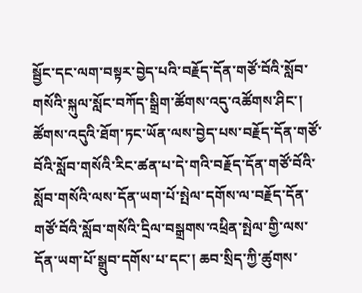སྦྱོང་དང་ལག་བསྟར་བྱེད་པའི་བརྗོད་དོན་གཙོ་བོའི་སློབ་གསོའི་སྐུལ་སློང་བཀོད་སྒྲིག་ཚོགས་འདུ་འཚོགས་ཤིང་། ཚོགས་འདུའི་ཐོག་ཏང་ཡོན་ལས་བྱེད་པས་བརྗོད་དོན་གཙོ་བོའི་སློབ་གསོའི་རིང་ཚན་པ་དེ་གའི་བརྗོད་དོན་གཙོ་བོའི་སློབ་གསོའི་ལས་དོན་ཡག་པོ་སྤེལ་དགོས་ལ་བརྗོད་དོན་གཙོ་བོའི་སློབ་གསོའི་དྲིལ་བསྒྲགས་འཕྲིན་སྤེལ་གྱི་ལས་དོན་ཡག་པོ་སྒྲུབ་དགོས་པ་དང་། ཆབ་སྲིད་ཀྱི་ཚུགས་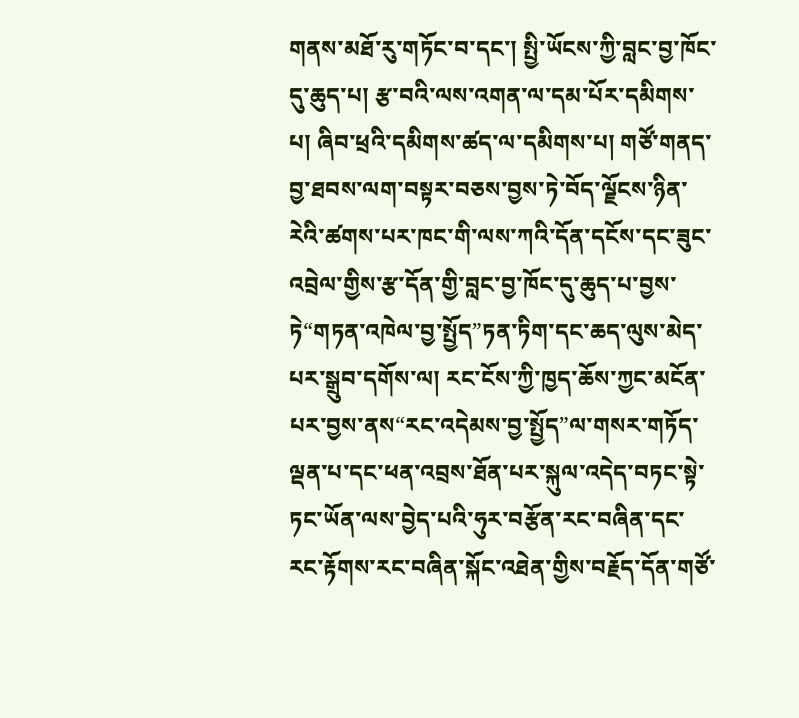གནས་མཐོ་རུ་གཏོང་བ་དང་། སྤྱི་ཡོངས་ཀྱི་བླང་བྱ་ཁོང་དུ་ཆུད་པ། རྩ་བའི་ལས་འགན་ལ་དམ་པོར་དམིགས་པ། ཞིབ་ཕྲའི་དམིགས་ཚད་ལ་དམིགས་པ། གཙོ་གནད་བྱ་ཐབས་ལག་བསྟར་བཅས་བྱས་ཏེ་བོད་ལྗོངས་ཉིན་རེའི་ཚགས་པར་ཁང་གི་ལས་ཀའི་དོན་དངོས་དང་ཟུང་འབྲེལ་གྱིས་རྩ་དོན་གྱི་བླང་བྱ་ཁོང་དུ་ཆུད་པ་བྱས་ཏེ“གཏན་འཁེལ་བྱ་སྤྱོད”ཏན་ཏིག་དང་ཆད་ལུས་མེད་པར་སྒྲུབ་དགོས་ལ། རང་ངོས་ཀྱི་ཁྱད་ཆོས་ཀྱང་མངོན་པར་བྱས་ནས“རང་འདེམས་བྱ་སྤྱོད”ལ་གསར་གཏོད་ལྡན་པ་དང་ཕན་འབྲས་ཐོན་པར་སྐུལ་འདེད་བཏང་སྟེ་ཏང་ཡོན་ལས་བྱེད་པའི་ཧུར་བརྩོན་རང་བཞིན་དང་རང་རྟོགས་རང་བཞིན་སྐོང་འཐེན་གྱིས་བརྗོད་དོན་གཙོ་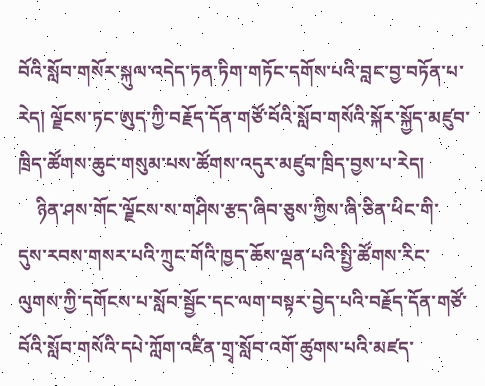བོའི་སློབ་གསོར་སྐུལ་འདེད་ཏན་ཏིག་གཏོང་དགོས་པའི་བླང་བྱ་བཏོན་པ་རེད། ལྗོངས་ཏང་ཨུད་ཀྱི་བརྗོད་དོན་གཙོ་བོའི་སློབ་གསོའི་སྐོར་སྐྱོད་མཛུབ་ཁྲིད་ཚོགས་ཆུང་གསུམ་པས་ཚོགས་འདུར་མཛུབ་ཁྲིད་བྱས་པ་རེད།
    ཉིན་ཤས་གོང་ལྗོངས་ས་གཤིས་རྩད་ཞིབ་ཅུས་ཀྱིས་ཞི་ཅིན་ཕིང་གི་དུས་རབས་གསར་པའི་ཀྲུང་གོའི་ཁྱད་ཆོས་ལྡན་པའི་སྤྱི་ཚོགས་རིང་ལུགས་ཀྱི་དགོངས་པ་སློབ་སྦྱོང་དང་ལག་བསྟར་བྱེད་པའི་བརྗོད་དོན་གཙོ་བོའི་སློབ་གསོའི་དཔེ་ཀློག་འཛིན་གྲྭ་སློབ་འགོ་ཚུགས་པའི་མཛད་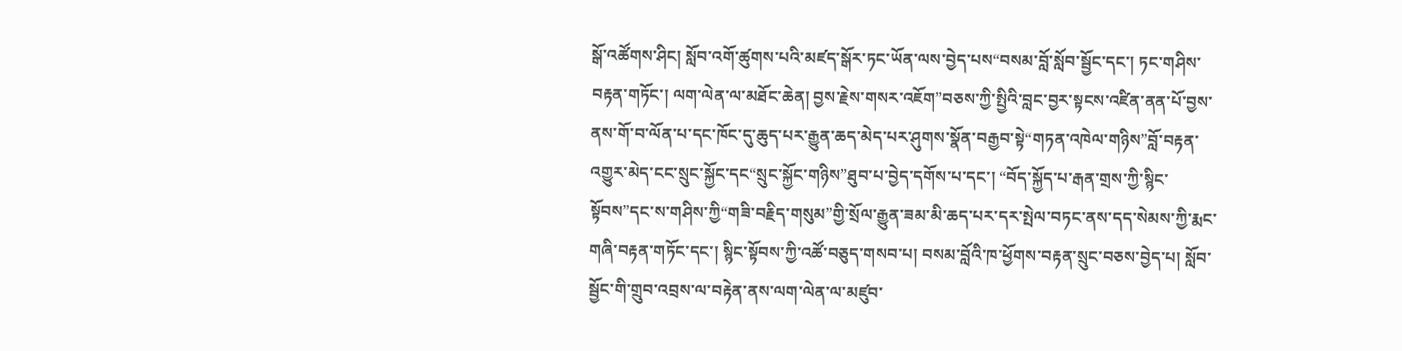སྒོ་འཚོགས་ཤིང། སློབ་འགོ་ཚུགས་པའི་མཛད་སྒོར་ཏང་ཡོན་ལས་བྱེད་པས“བསམ་བློ་སློབ་སྦྱོང་དང་། ཏང་གཤིས་བརྟན་གཏོང་། ལག་ལེན་ལ་མཐོང་ཆེན། བྱས་རྗེས་གསར་འཇོག”བཅས་ཀྱི་སྤྱིའི་བླང་བྱར་སྟངས་འཛིན་ནན་པོ་བྱས་ནས་གོ་བ་ལོན་པ་དང་ཁོང་དུ་ཆུད་པར་རྒྱུན་ཆད་མེད་པར་ཤུགས་སྣོན་བརྒྱབ་སྟེ“གཏན་འཁེལ་གཉིས”བློ་བརྟན་འགྱུར་མེད་ངང་སྲུང་སྐྱོང་དང“སྲུང་སྐྱོང་གཉིས”ཐུབ་པ་བྱེད་དགོས་པ་དང་། “བོད་སྐྱོད་པ་རྒན་གྲས་ཀྱི་སྙིང་སྟོབས”དང་ས་གཤིས་ཀྱི“གཟི་བརྗིད་གསུམ”གྱི་སྲོལ་རྒྱུན་ཟམ་མི་ཆད་པར་དར་སྤེལ་བཏང་ནས་དད་སེམས་ཀྱི་རྨང་གཞི་བརྟན་གཏོང་དང་། སྙིང་སྟོབས་ཀྱི་འཚོ་བཅུད་གསབ་པ། བསམ་བློའི་ཁ་ཕྱོགས་བརྟན་སྲུང་བཅས་བྱེད་པ། སློབ་སྦྱོང་གི་གྲུབ་འབྲས་ལ་བརྟེན་ནས་ལག་ལེན་ལ་མཛུབ་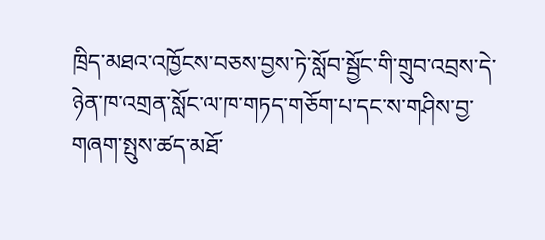ཁྲིད་མཐའ་འཁྱོངས་བཅས་བྱས་ཏེ་སློབ་སྦྱོང་གི་གྲུབ་འབྲས་དེ་ཉེན་ཁ་འགྲན་སློང་ལ་ཁ་གཏད་གཅོག་པ་དང་ས་གཤིས་བྱ་གཞག་སྤུས་ཚད་མཐོ་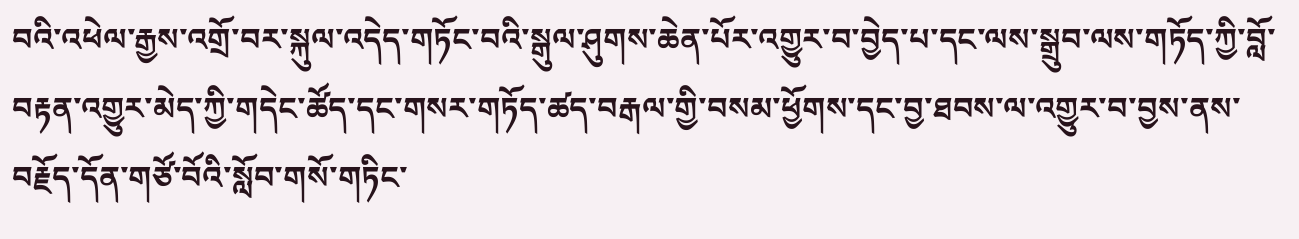བའི་འཕེལ་རྒྱས་འགྲོ་བར་སྐུལ་འདེད་གཏོང་བའི་སྒུལ་ཤུགས་ཆེན་པོར་འགྱུར་བ་བྱེད་པ་དང་ལས་སྒྲུབ་ལས་གཏོད་ཀྱི་བློ་བརྟན་འགྱུར་མེད་ཀྱི་གདེང་ཚོད་དང་གསར་གཏོད་ཚད་བརྒལ་གྱི་བསམ་ཕྱོགས་དང་བྱ་ཐབས་ལ་འགྱུར་བ་བྱས་ནས་བརྗོད་དོན་གཙོ་བོའི་སློབ་གསོ་གཏིང་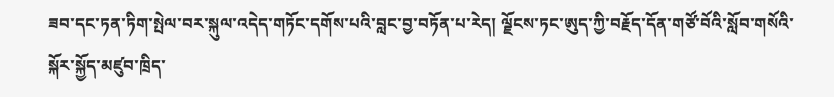ཟབ་དང་ཏན་ཏིག་སྤེལ་བར་སྐུལ་འདེད་གཏོང་དགོས་པའི་བླང་བྱ་བཏོན་པ་རེད། ལྗོངས་ཏང་ཨུད་ཀྱི་བརྗོད་དོན་གཙོ་བོའི་སློབ་གསོའི་སྐོར་སྐྱོད་མཛུབ་ཁྲིད་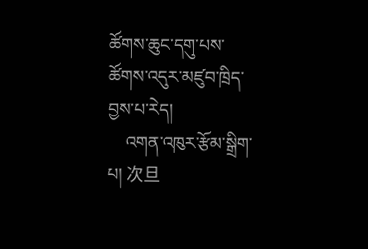ཚོགས་ཆུང་དགུ་པས་ཚོགས་འདུར་མཛུབ་ཁྲིད་བྱས་པ་རེད།
    འགན་འཁུར་རྩོམ་སྒྲིག་པ། 次旦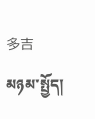多吉
མཉམ་སྤྱོད།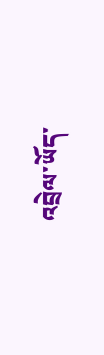འབྲེལ་ཡོད་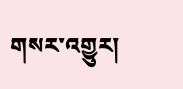གསར་འགྱུར།